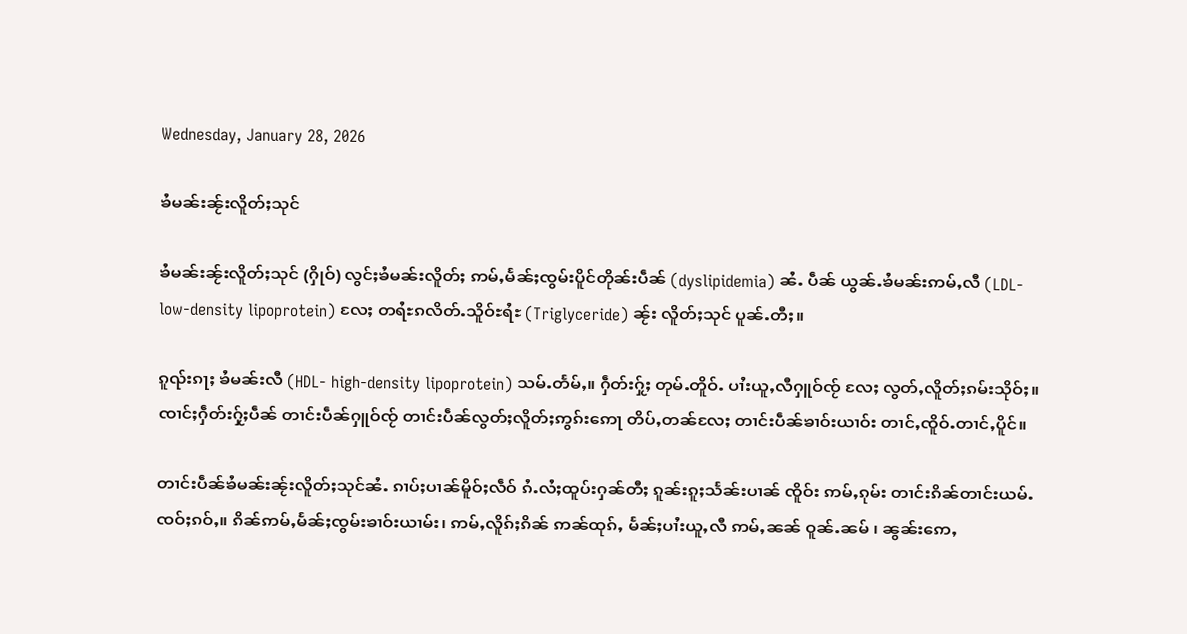Wednesday, January 28, 2026

ၶႆမၼ်းၼႂ်းလိူတ်ႈသုင်

ၶႆမၼ်းၼႂ်းလိူတ်ႈသုင် (ႁိုဝ်) လွင်ႈၶႆမၼ်းလိူတ်ႈ ဢမ်ႇမႅၼ်ႈၸွမ်းပိူင်တိုၼ်းပဵၼ် (dyslipidemia) ၼႆႉ ပဵၼ် ယွၼ်ႉၶႆမၼ်းဢမ်ႇလီ (LDL- low-density lipoprotein) လႄႈ တရႆႊၵလိတ်ႉသိူဝ်ႊရႆႊ (Triglyceride) ၼႂ်း လိူတ်ႈသုင် ပူၼ်ႉတီႈ။

ၵူၺ်းၵႃႈ ၶႆမၼ်းလီ (HDL- high-density lipoprotein) သမ်ႉတႅမ်ႇ။ ႁဵတ်းႁႂ်ႈ တုမ်ႉတိူဝ်ႉ ပၢႆးယူႇလီႁူဝ်ၸႂ် လႄႈ လွတ်ႇလိူတ်ႈၵမ်းသိုဝ်ႈ။ ၸၢင်ႈႁဵတ်းႁႂ်ႈပဵၼ် တၢင်းပဵၼ်ႁူဝ်ၸႂ် တၢင်းပဵၼ်လွတ်ႈလိူတ်ႈဢွၵ်းဢေႃ တိပ်ႇတၼ်လႄႈ တၢင်းပဵၼ်ၶၢဝ်းယၢဝ်း တၢင်ႇၸိူဝ်ႉတၢင်ႇပိူင်။

တၢင်းပဵၼ်ၶႆမၼ်းၼႂ်းလိူတ်ႈသုင်ၼႆႉ ၵၢပ်ႈပၢၼ်မိူဝ်ႈလဵဝ် ၵႆႉလႆႈထူပ်းႁၼ်တီႈ ၵူၼ်းၵူႈသႅၼ်းပၢၼ် ၸိူဝ်း ဢမ်ႇၵုမ်း တၢင်းၵိၼ်တၢင်းယမ်ႉ ၸဝ်ႈၵဝ်ႇ။ ၵိၼ်ဢမ်ႇမႅၼ်ႈၸွမ်းၶၢဝ်းယၢမ်း၊ ဢမ်ႇလိူၵ်ႈၵိၼ် ဢၼ်ထုၵ်ႇ မႅၼ်ႈပၢႆးယူႇလီ ဢမ်ႇၼၼ် ဝူၼ်ႉၼမ် ၊ ၼွၼ်းဢေႇ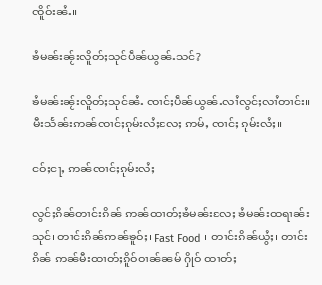ၸိူဝ်းၼႆႉ။

ၶႆမၼ်းၼႂ်းလိူတ်ႈသုင်ပဵၼ်ယွၼ်ႉသင်?

ၶႆမၼ်းၼႂ်းလိူတ်ႈသုင်ၼႆႉ ၸၢင်ႈပဵၼ်ယွၼ်ႉလၢႆလွင်ႈလၢႆတၢင်း။ မီးသႅၼ်းဢၼ်ၸၢင်ႈၵုမ်းလႆႈလႄႈ ဢမ်ႇ ၸၢင်ႈ ၵုမ်းလႆႈ။

ငဝ်ႈငႃႇ ဢၼ်ၸၢင်ႈၵုမ်းလႆႈ

လွင်ႈၵိၼ်တၢင်းၵိၼ် ဢၼ်ထၢတ်ႈၶႆမၼ်းလႄႈ ၶႆမၼ်းထရၢၼ်းသုင်၊ တၢင်းၵိၼ်ဢၼ်ၶူဝ်ႈ၊ Fast Food ၊ တၢင်းၵိၼ်ယွႆႈ၊ တၢင်းၵိၼ် ဢၼ်မီးထၢတ်ႈၵိူဝ်ဝၢၼ်ၼမ် ႁိုဝ် ထၢတ်ႈ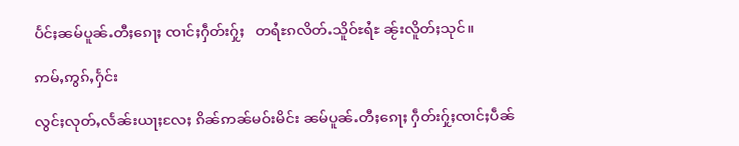ပႅင်ႈၼမ်ပူၼ်ႉတီႈၵေႃႈ ၸၢင်ႈႁဵတ်းႁႂ်ႈ   တရႆႊၵလိတ်ႉသိူဝ်ႊရႆႊ ၼႂ်းလိူတ်ႈသုင်။

ဢမ်ႇဢွၵ်ႇႁႅင်း

လွင်ႈလုတ်ႇလႅၼ်းယႃႈလႄႈ ၵိၼ်ဢၼ်မဝ်းမိင်း ၼမ်ပူၼ်ႉတီႈၵေႃႈ ႁဵတ်းႁႂ်ႈၸၢင်ႈပဵၼ်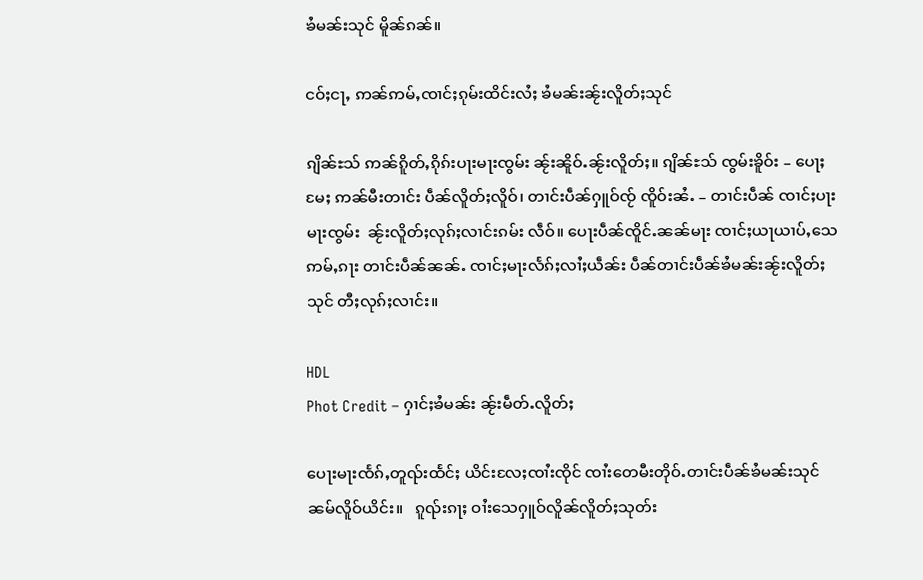ၶႆမၼ်းသုင် မိူၼ်ၵၼ်။

ငဝ်ႈငႃႇ ဢၼ်ဢမ်ႇၸၢင်ႈၵုမ်းထိင်းလႆႈ ၶႆမၼ်းၼႂ်းလိူတ်ႈသုင်

ၵျိၼ်ႊသ် ဢၼ်ၵိူတ်ႇၵိုၵ်းပႃးမႃးၸွမ်း ၼႂ်းၼိူဝ်ႉၼႂ်းလိူတ်ႈ။ ၵျိၼ်ႊသ် ၸွမ်းၶိူဝ်း – ပေႃႈမႄႈ ဢၼ်မီးတၢင်း ပဵၼ်လိူတ်ႈလိူဝ်၊ တၢင်းပဵၼ်ႁူဝ်ၸႂ် ၸိူဝ်းၼႆႉ – တၢင်းပဵၼ် ၸၢင်ႈပႃးမႃးၸွမ်း  ၼႂ်းလိူတ်ႈလုၵ်ႈလၢင်းၵမ်း လဵဝ်။ ပေႃးပဵၼ်ၸိူင်ႉၼၼ်မႃး ၸၢင်ႈယႃယၢပ်ႇသေဢမ်ႇၵႃး တၢင်းပဵၼ်ၼၼ်ႉ ၸၢင်ႈမႃးလႅၵ်ႈလၢႆႈယဵၼ်း ပဵၼ်တၢင်းပဵၼ်ၶႆမၼ်းၼႂ်းလိူတ်ႈသုင် တီႈလုၵ်ႈလၢင်း။

HDL
Phot Credit – ႁၢင်ႈၶႆမၼ်း ၼႂ်းမဵတ်ႉလိူတ်ႈ

ပေႃးမႃးၸႅၵ်ႇတူၺ်းထႅင်ႈ ယိင်းလႄႈၸၢႆးၸိုင် ၸၢႆးတေမီးတိုဝ်ႉတၢင်းပဵၼ်ၶႆမၼ်းသုင် ၼမ်လိူဝ်ယိင်း။   ၵူၺ်းၵႃႈ ဝၢႆးသေႁူဝ်လိူၼ်လိူတ်ႈသုတ်း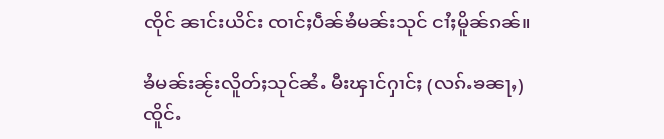ၸိုင် ၼၢင်းယိင်း ၸၢင်ႈပဵၼ်ၶႆမၼ်းသုင် ငၢႆႈမိူၼ်ၵၼ်။

ၶႆမၼ်းၼႂ်းလိူတ်ႈသုင်ၼႆႉ မီးၾၢင်ႁၢင်ႈ (လၵ်ႉၶၼႃႇ) ၸိူင်ႉ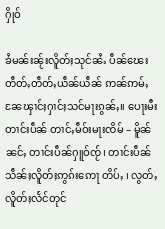ႁိုဝ်

ၶႆမၼ်းၼႂ်းလိူတ်ႈသုင်ၼႆႉ ပဵၼ်ၽေးတဵတ်ႇတဵတ်ႇယဵၼ်ယဵၼ် ဢၼ်ဢမ်ႇၼႄၾၢင်ႈႁၢင်ႈသင်မႃးၵွၼ်ႇ။ ပေႃးမီးတၢင်းပဵၼ် တၢင်ႇမဵဝ်းမႃးၸိမ် – မိူၼ်ၼင်ႇ တၢင်းပဵၼ်ႁူဝ်ၸႂ်၊ တၢင်းပဵၼ်သဵၼ်ႈလိူတ်ႈဢွၵ်းဢေႃ တိပ်ႇ ၊ လွတ်ႇလိူတ်ႈလႅင်တုင်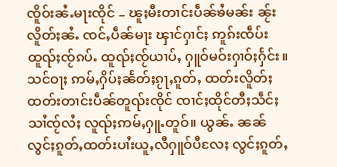ၸိူဝ်းၼႆႉမႃးၸိုင် – ၽူႈမီးတၢင်းပဵၼ်ၶႆမၼ်း ၼႂ်းလိူတ်ႈၼႆႉ ၸင်ႇပဵၼ်မႃး ၾၢင်ႁၢင်ႈ ဢူၵ်းၸဵပ်း ထူၺ်ႈၸႂ်ၵပ်ႉ ထူၺ်ႈၸႂ်ယၢပ်ႇ ႁူဝ်မဝ်းႁၢဝ်ႈႁႅင်း။ သင်ဝႃႈ ဢမ်ႇႁိပ်ႈၼႅတ်ႈၵႂႃႇၵူတ်ႇ ထတ်းလိူတ်ႈ ထတ်းတၢင်းပဵၼ်တူၺ်းၸိုင် ၸၢင်ႈထိုင်တီႈသဵင်ႈသၢႆၸႂ်လႆႈ လူၺ်ႈဢမ်ႇႁူႉတူဝ်။ ယွၼ်ႉ ၼၼ် လွင်ႈၵူတ်ႇထတ်းပၢႆးယူႇလီႁူဝ်ပီလႄႈ လွင်ႈၵူတ်ႇ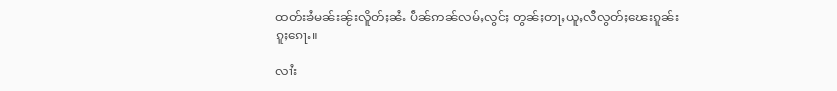ထတ်းၶႆမၼ်းၼႂ်းလိူတ်ႈၼႆႉ ပဵၼ်ဢၼ်လမ်ႇလွင်ႈ တွၼ်ႈတႃႇယူႇလီလွတ်ႈၽေးၵူၼ်းၵူႈၵေႃႉ။

လၢႆး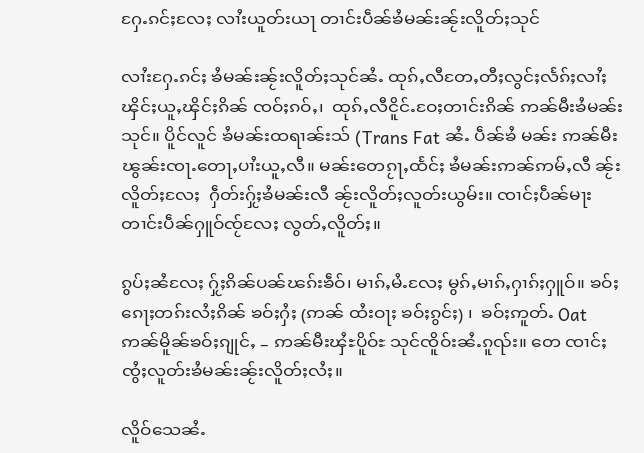ႁႄႉၵင်ႈလႄႈ လၢႆးယူတ်းယႃ တၢင်းပဵၼ်ၶႆမၼ်းၼႂ်းလိူတ်ႈသုင်

လၢႆးႁႄႉၵင်ႈ ၶႆမၼ်းၼႂ်းလိူတ်ႈသုင်ၼႆႉ ထုၵ်ႇလီတႄႇတီႈလွင်ႈလႅၵ်ႈလၢႆႈၾိင်ႈယူႇၾိင်ႈၵိၼ် ၸဝ်ႈၵဝ်ႇ၊  ထုၵ်ႇလီငိူင်ႉဝႄႈတၢင်းၵိၼ် ဢၼ်မီးၶႆမၼ်းသုင်။ ပိူင်လူင် ၶႆမၼ်းထရၢၼ်းသ် (Trans Fat ၼႆႉ ပဵၼ်ၶႆ မၼ်း ဢၼ်မီးၽွၼ်းၸႃႉတေႃႇပၢႆးယူႇလီ။ မၼ်းတေၵႂႃႇထႅင်ႈ ၶႆမၼ်းဢၼ်ဢမ်ႇလီ ၼႂ်းလိူတ်ႈလႄႈ  ႁဵတ်းႁႂ်ႈၶႆမၼ်းလီ ၼႂ်းလိူတ်ႈလူတ်းယွမ်း။ ၸၢင်ႈပဵၼ်မႃးတၢင်းပဵၼ်ႁူဝ်ၸႂ်လႄႈ လွတ်ႇလိူတ်ႈ။

ၵွပ်ႈၼႆလႄႈ ႁႂ်ႈၵိၼ်ပၼ်ၽၵ်းၶဵဝ်၊ မၢၵ်ႇမႆႉလႄႈ မွၵ်ႇမၢၵ်ႇႁၢၵ်ႈႁူဝ်။ ၶဝ်ႈၵေႃႈတၵ်းလႆႈၵိၼ် ၶဝ်ႈႁႆႈ (ဢၼ် ထႆးဝႃႈ ၶဝ်ႈၵွင်ႈ) ၊  ၶဝ်ႈဢူတ်ႉ Oat  ဢၼ်မိူၼ်ၶဝ်ႈၵျုင်ႇ – ဢၼ်မီးၾႆႊပိူဝ်ႊ သုင်ၸိူဝ်းၼႆႉၵူၺ်း။ တေ ၸၢင်ႈၸွႆႈလူတ်းၶႆမၼ်းၼႂ်းလိူတ်ႈလႆႈ။

လိူဝ်သေၼႆႉ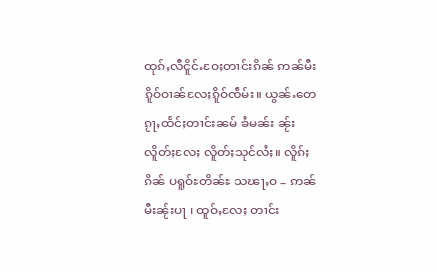ထုၵ်ႇလီငိူင်ႉဝႄႈတၢင်းၵိၼ် ဢၼ်မီးၵိူဝ်ဝၢၼ်လႄႈၵိူဝ်ၸဵမ်း။ ယွၼ်ႉတေၵႂႃႇထႅင်ႈတၢင်းၼမ် ၶႆမၼ်း ၼႂ်းလိူတ်ႈလႄႈ လိူတ်ႈသုင်လႆႈ။ လိူၵ်ႈၵိၼ် ပရူဝ်ႊတိၼ်ႊ သၽႃႇဝ – ဢၼ်မီးၼႂ်းပႃ ၊ ထူဝ်ႇလႄႈ တၢင်း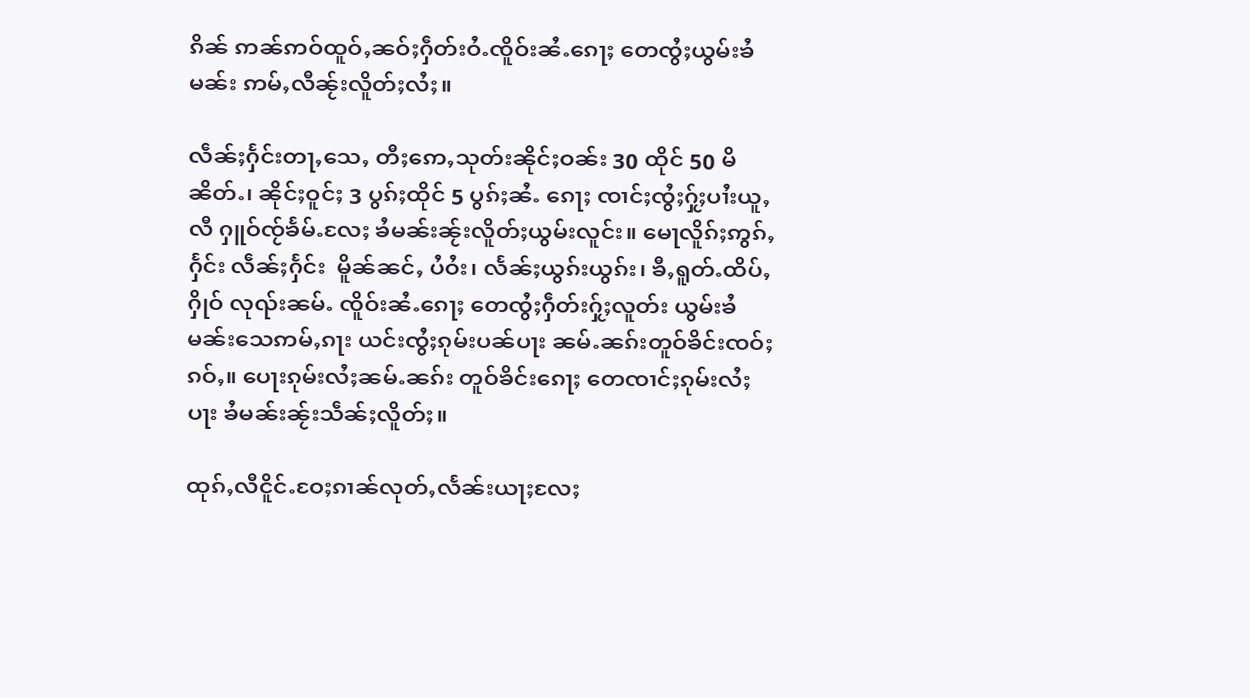ၵိၼ် ဢၼ်ဢဝ်ထူဝ်ႇၼဝ်ႈႁဵတ်းဝႆႉၸိူဝ်းၼႆႉၵေႃႈ တေၸွႆႈယွမ်းၶႆမၼ်း ဢမ်ႇလီၼႂ်းလိူတ်ႈလႆႈ။

လဵၼ်ႈႁႅင်းတႃႇသေႇ တီႈဢေႇသုတ်းၼိုင်ႈဝၼ်း 30 ထိုင် 50 မိၼိတ်ႉ၊ ၼိုင်ႈဝူင်ႈ 3 ပွၵ်ႈထိုင် 5 ပွၵ်ႈၼႆႉ ၵေႃႈ ၸၢင်ႈၸွႆႈႁႂ်ႈပၢႆးယူႇလီ ႁူဝ်ၸႂ်ၶႅမ်ႉလႄႈ ၶႆမၼ်းၼႂ်းလိူတ်ႈယွမ်းလူင်း။ မေႃလိူၵ်ႈဢွၵ်ႇႁႅင်း လဵၼ်ႈႁႅင်း  မိူၼ်ၼင်ႇ ပႆဝႆး၊ လႅၼ်ႈယွၵ်းယွၵ်း၊ ၶီႇရူတ်ႉထိပ်ႇ ႁိုဝ် လုၺ်းၼမ်ႉ ၸိူဝ်းၼႆႉၵေႃႈ တေၸွႆႈႁဵတ်းႁႂ်ႈလူတ်း ယွမ်းၶႆမၼ်းသေဢမ်ႇၵႃး ယင်းၸွႆႈၵုမ်းပၼ်ပႃး ၼမ်ႉၼၵ်းတူဝ်ၶိင်းၸဝ်ႈၵဝ်ႇ။ ပေႃးၵုမ်းလႆႈၼမ်ႉၼၵ်း တူဝ်ၶိင်းၵေႃႈ တေၸၢင်ႈၵုမ်းလႆႈပႃး ၶႆမၼ်းၼႂ်းသဵၼ်ႈလိူတ်ႈ။

ထုၵ်ႇလီငိူင်ႉဝႄႈၵၢၼ်လုတ်ႇလႅၼ်းယႃႈလႄႈ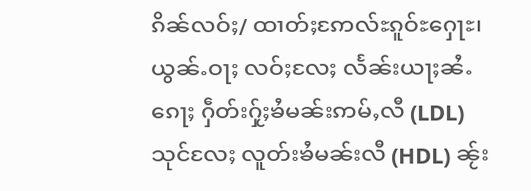ၵိၼ်လဝ်ႈ/ ထၢတ်ႈဢႄလ်ႊၵူဝ်ႊႁေႃႊ၊ ယွၼ်ႉဝႃႈ လဝ်ႈလႄႈ လႅၼ်းယႃႈၼႆႉၵေႃႈ ႁဵတ်းႁႂ်ႈၶႆမၼ်းဢမ်ႇလီ (LDL) သုင်လႄႈ လူတ်းၶႆမၼ်းလီ (HDL) ၼႂ်း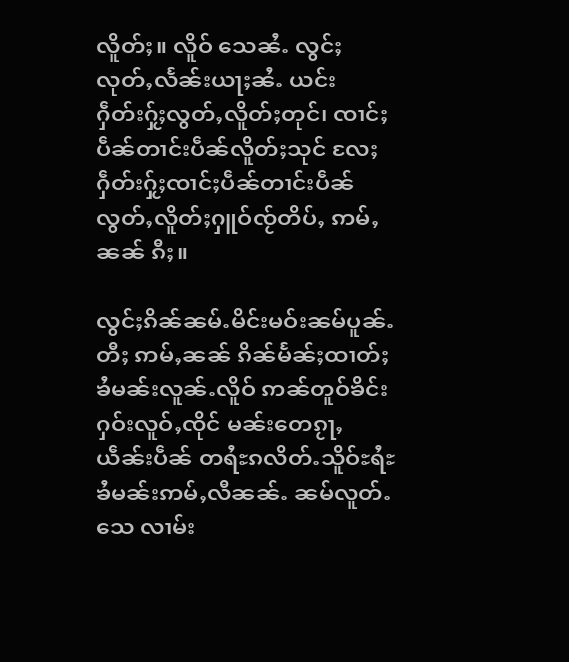လိူတ်ႈ။ လိူဝ် သေၼႆႉ လွင်ႈလုတ်ႇလႅၼ်းယႃႈၼႆႉ ယင်းႁဵတ်းႁႂ်ႈလွတ်ႇလိူတ်ႈတုင်၊ ၸၢင်ႈပဵၼ်တၢင်းပဵၼ်လိူတ်ႈသုင် လႄႈ ႁဵတ်းႁႂ်ႈၸၢင်ႈပဵၼ်တၢင်းပဵၼ်လွတ်ႇလိူတ်ႈႁူဝ်ၸႂ်တိပ်ႇ ဢမ်ႇၼၼ် ၵီႈ။

လွင်ႈၵိၼ်ၼမ်ႉမိင်းမဝ်းၼမ်ပူၼ်ႉတီႈ ဢမ်ႇၼၼ် ၵိၼ်မႅၼ်ႈထၢတ်ႈၶႆမၼ်းလူၼ်ႉလိူဝ် ဢၼ်တူဝ်ၶိင်း ႁဝ်းလူဝ်ႇၸိုင် မၼ်းတေၵႂႃႇယဵၼ်းပဵၼ် တရႆႊၵလိတ်ႉသိူဝ်ႊရႆႊ ၶႆမၼ်းဢမ်ႇလီၼၼ်ႉ ၼမ်လူတ်ႉသေ လၢမ်း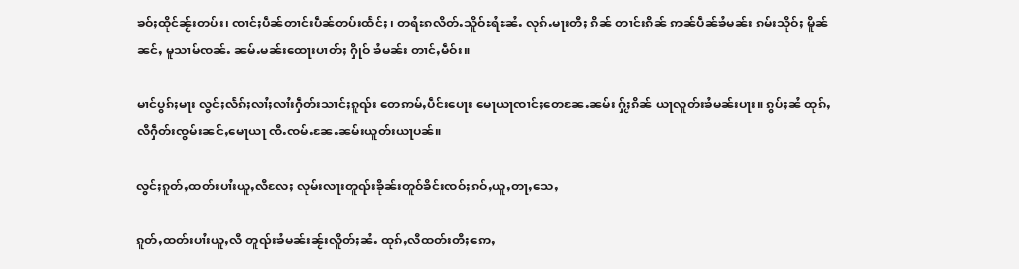ၶဝ်ႈထိုင်ၼႂ်းတပ်း၊ ၸၢင်ႈပဵၼ်တၢင်းပဵၼ်တပ်းထႅင်ႈ ၊ တရႆႊၵလိတ်ႉသိူဝ်ႊရႆႊၼႆႉ လုၵ်ႉမႃးတီႈ ၵိၼ် တၢင်းၵိၼ် ဢၼ်ပဵၼ်ၶႆမၼ်း ၵမ်းသိုဝ်ႈ မိူၼ်ၼင်ႇ မူသၢမ်ၸၼ်ႉ ၼမ်ႉမၼ်းထေႃးပၢတ်ႈ ႁိုဝ် ၶႆမၼ်း တၢင်ႇမဵဝ်း။

မၢင်ပွၵ်ႈမႃး လွင်ႈလႅၵ်ႈလၢႆႈလၢႆးႁဵတ်းသၢင်ႈၵူၺ်း တေဢမ်ႇပဵင်းပေႃး မေႃယႃၸၢင်ႈတေၼႄႉၼမ်း ႁႂ်ႈၵိၼ် ယႃလူတ်းၶႆမၼ်းပႃး။ ၵွပ်ႈၼႆ ထုၵ်ႇလီႁဵတ်းၸွမ်းၼင်ႇမေႃယႃ ၸီႉၸမ်ႉၼႄႉၼမ်းယူတ်းယႃပၼ်။

လွင်ႈၵူတ်ႇထတ်းပၢႆးယူႇလီလႄႈ လုမ်းလႃးတူၺ်းၶိုၼ်းတူဝ်ၶိင်းၸဝ်ႈၵဝ်ႇယူႇတႃႇသေႇ

ၵူတ်ႇထတ်းပၢႆးယူႇလီ တူၺ်းၶႆမၼ်းၼႂ်းလိူတ်ႈၼႆႉ ထုၵ်ႇလီထတ်းတီႈဢေႇ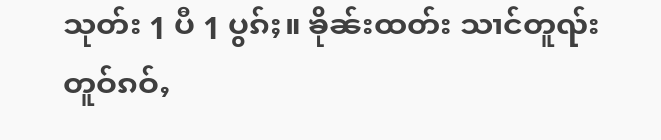သုတ်း 1 ပီ 1 ပွၵ်ႈ။ ၶိုၼ်းထတ်း သၢင်တူၺ်းတူဝ်ၵဝ်ႇ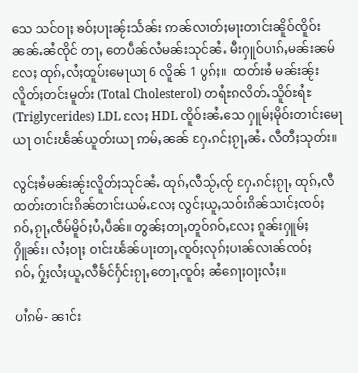သေ သင်ဝႃႈ ၶဝ်ႈပႃးၼႂ်းသႅၼ်း ဢၼ်လၢတ်ႈမႃးတၢင်းၼိူဝ်ၸိူဝ်းၼၼ်ႉၼႆၸိုင် တႃႇ တေပဵၼ်လႆမၼ်းသုင်ၼႆႉ မီးႁူဝ်ပၢၵ်ႇမၼ်းၼမ်လႄႈ ထုၵ်ႇလႆႈထူပ်းမေႃယႃ 6 လိူၼ် 1 ပွၵ်ႈ။  ထတ်းၶႆ မၼ်းၼႂ်းလိူတ်ႈတင်းမူတ်း (Total Cholesterol) တရႆႊၵလိတ်ႉသိူဝ်ႊရႆႊ (Triglycerides) LDL လႄႈ HDL ၸိူဝ်းၼႆႉသေ ႁူမ်ႈမိုဝ်းတၢင်းမေႃယႃ ဝၢင်းၽႅၼ်ယူတ်းယႃ ဢမ်ႇၼၼ် ႁႄႉၵင်ႈၵႂႃႇၼႆႉ လီတီႈသုတ်း။

လွင်ႈၶႆမၼ်းၼႂ်းလိူတ်ႈသုင်ၼႆႉ ထုၵ်ႇလီသႂ်ႇၸႂ် ႁႄႉၵင်ႈၵႂႃႇ ထုၵ်ႇလီထတ်းတၢင်းၵိၼ်တၢင်းယမ်ႉလႄႈ လွင်ႈယူႇသဝ်းၵိၼ်သၢင်ႈၸဝ်ႈၵဝ်ႇၵႂႃႇၸဵမ်မိူဝ်ႈပႆႇပဵၼ်။ တွၼ်ႈတႃႇတူဝ်ၵဝ်ႇလႄႈ ၵူၼ်းႁူမ်ႈႁိူၼ်း၊ လႆႈဝႃႈ ဝၢင်းၽႅၼ်ပႃးတႃႇၸူဝ်ႈလုၵ်ႈပၢၼ်လၢၼ်ၸဝ်ႈၵဝ်ႇ ႁႂ်ႈလႆႈယူႇလီၶႅင်ႁႅင်းၵႂႃႇတေႃႇၸူဝ်ႈ ၼႆၵေႃႈဝႃႈလႆႈ။

ပၢႆၵမ်- ၼၢင်း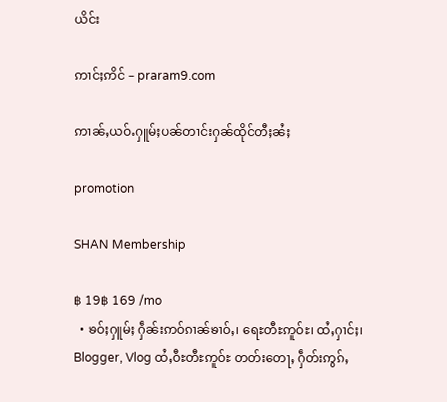ယိင်း

ဢၢင်ႈဢိင် – praram9.com

ဢၢၼ်ႇယဝ်ႉႁူမ်ႈပၼ်တၢင်းႁၼ်ထိုင်တီႈၼႆႈ

promotion

SHAN Membership

฿ 19฿ 169 /mo
  • ၶဝ်ႈႁူမ်ႈ ႁဵၼ်းဢဝ်ၵၢၼ်ၶၢဝ်ႇ၊ ရေႊတီႊဢူဝ်ႊ၊ ထႆႇႁၢင်ႈ၊ Blogger, Vlog ထႆႇဝီႊတီႊဢူဝ်ႊ တတ်းတေႃႇ ႁဵတ်းဢွၵ်ႇ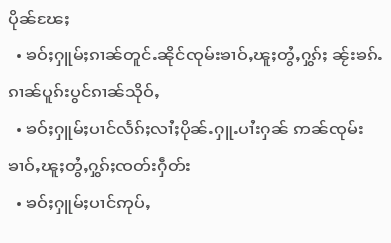ပိုၼ်ၽႄႈ
  • ၶဝ်ႈႁူမ်ႈၵၢၼ်တူင်ႉၼိုင်ၸုမ်းၶၢဝ်ႇၽူႈတွႆႇႁွၵ်ႈ ၼႂ်းၶၵ်ႉၵၢၼ်ပူၵ်းပွင်ၵၢၼ်သိုဝ်ႇ
  • ၶဝ်ႈႁူမ်ႈပၢင်လႅၵ်ႈလၢႆႈပိုၼ်ႉႁူႉပၢႆးႁၼ် ဢၼ်ၸုမ်းၶၢဝ်ႇၽူႈတွႆႇႁွၵ်ႈၸတ်းႁဵတ်း
  • ၶဝ်ႈႁူမ်ႈပၢင်ဢုပ်ႇ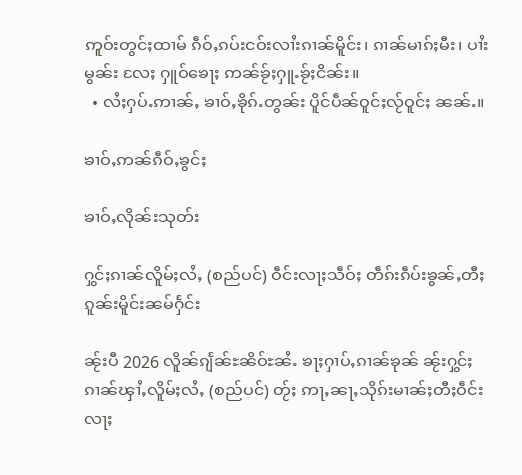ဢူဝ်းတွင်ႈထၢမ် ၵဵဝ်ႇၵပ်းငဝ်းလၢႆးၵၢၼ်မိူင်း၊ ၵၢၼ်မၢၵ်ႈမီး၊ ပၢႆးမွၼ်း လႄႈ ႁူဝ်ၶေႃႈ ဢၼ်ၶႂ်ႈႁူႉၶႂ်ႈငိၼ်း။
  • လႆႈႁပ်ႉဢၢၼ်ႇ ၶၢဝ်ႇၶိုၵ်ႉတွၼ်း ပိူင်ပဵၼ်ဝူင်ႈလႂ်ဝူင်ႈ ၼၼ်ႉ။

ၶၢဝ်ႇဢၼ်ၵဵဝ်ႇၶွင်ႈ

ၶၢဝ်ႇလိုၼ်းသုတ်း

ႁွင်ႈၵၢၼ်လိူမ်ႈလႆႇ (စည်ပင်) ဝဵင်းလႃႈသဵဝ်ႈ တဵၵ်းၵဵပ်းၶွၼ်ႇတီႈၵူၼ်းမိူင်းၼမ်ႁႅင်း

ၼႂ်းပီ 2026 လိူၼ်ၵျႅၼ်ႊၼိဝ်ႊၼႆႉ ၶႃႈႁၢပ်ႇၵၢၼ်ၶုၼ် ၼႂ်းႁွင်ႈၵၢၼ်ၾၢႆႇလိူမ်ႈလႆႇ (စည်ပင်) တႂ်ႈ ဢႃႇၼႃႇသိုၵ်းမၢၼ်ႈတီႈဝဵင်းလႃႈ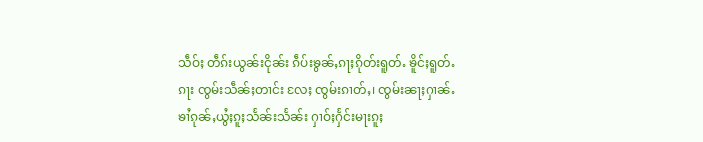သဵဝ်ႈ တဵၵ်းယွၼ်းငိုၼ်း ၵဵပ်းၶွၼ်ႇၵႃႈၵိုတ်းရူတ်ႉ ၶိူင်ႈရူတ်ႉၵႃး ၸွမ်းသဵၼ်ႈတၢင်း လႄႈ ၸွမ်းၵၢတ်ႇ၊ ၸွမ်းၼႃႈႁၢၼ်ႉၶၢႆၵုၼ်ႇယွႆႈၵူႈသႅၼ်းသႅၼ်း ႁၢဝ်ႈႁႅင်းမႃးၵူႈ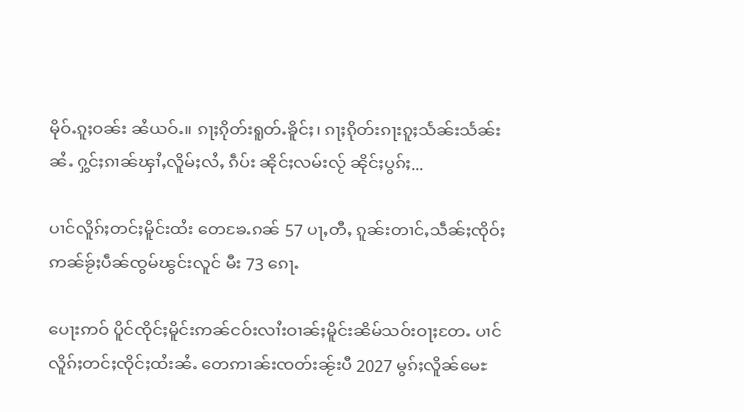မိုဝ်ႉၵူႈဝၼ်း ၼႆယဝ်ႉ။ ၵႃႈၵိုတ်းရူတ်ႉၶိူင်ႈ၊ ၵႃႈၵိုတ်းၵႃးၵူႈသႅၼ်းသႅၼ်းၼႆႉ ႁွင်ႈၵၢၼ်ၾၢႆႇလိူမ်ႈလႆႇ ၵဵပ်း ၼိုင်ႈလမ်းလႂ် ၼိုင်ႈပွၵ်ႈ...

ပၢင်လိူၵ်ႈတင်ႈမိူင်းထႆး တေၶႄႉၵၼ် 57 ပႃႇတီႇ ၵူၼ်းတၢင်ႇသဵၼ်ႈၸိုဝ်ႈ ဢၼ်ၶႂ်ႈပဵၼ်ၸွမ်ၽွင်းလူင် မီး 73 ၵေႃႉ

ပေႃးဢဝ် ပိူင်ၸိုင်ႈမိူင်းဢၼ်ငဝ်းလၢႆးဝၢၼ်ႈမိူင်းၼိမ်သဝ်းဝႃႈတႄႉ ပၢင်လိူၵ်ႈတင်ႈၸိုင်ႈထႆးၼႆႉ တေဢၢၼ်းၸတ်းၼႂ်းပီ 2027 မွၵ်ႈလိူၼ်မေႊ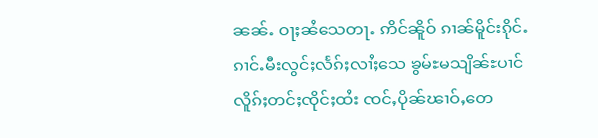ၼၼ်ႉ ဝႃႈၼႆသေတႃႉ ဢိင်ၼိူဝ် ၵၢၼ်မိူင်းၵိုင်ႉၵၢင်ႉမီးလွင်ႈလႅၵ်ႈလၢႆႈသေ ၶွမ်ႊမသျိၼ်ႊပၢင်လိူၵ်ႈတင်ႈၸိုင်ႈထႆး ၸင်ႇပိုၼ်ၽၢဝ်ႇတေ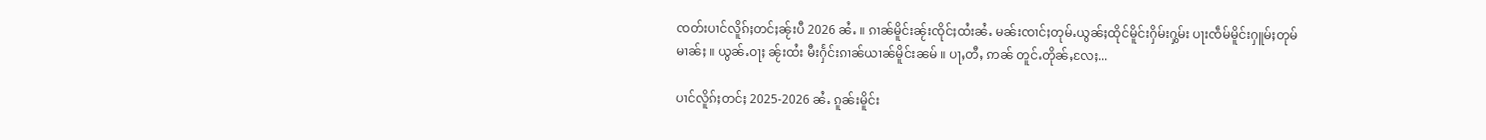ၸတ်းပၢင်လိူၵ်ႈတင်ႈၼႂ်းပီ 2026 ၼႆႉ ။ ၵၢၼ်မိူင်းၼႂ်းၸိုင်ႈထႆးၼႆႉ မၼ်းၸၢင်ႈတုမ်ႉယွၼ်ႈထိုင်မိူင်းႁိမ်းႁွမ်း ပႃးၸဵမ်မိူင်းႁူမ်ႈတုမ်မၢၼ်ႈ ။ ယွၼ်ႉဝႃႈ ၼႂ်းထႆး မီးႁႅင်းၵၢၼ်ယၢၼ်မိူင်းၼမ် ။ ပႃႇတီႇ ဢၼ် တူင်ႉတိုၼ်ႇလႄႈ...

ပၢင်လိူၵ်ႈတင်ႈ 2025-2026 ၼႆႉ ၵူၼ်းမိူင်း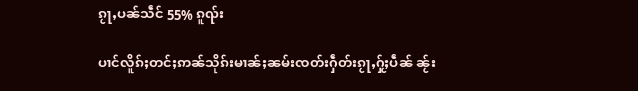ၵႂႃႇပၼ်သဵင် 55% ၵူၺ်း

ပၢင်လိူၵ်ႈတင်ႈဢၼ်သိုၵ်းမၢၼ်ႈၼမ်းၸတ်းႁဵတ်းၵႂႃႇႁႂ်ႈပဵၼ် ၼႂ်း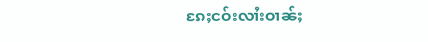ၵႄႈငဝ်းလၢႆးဝၢၼ်ႈ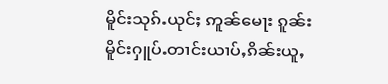မိူင်းသုၵ်ႉယုင်ႈ ဢူၼ်မေႃး ၵူၼ်းမိူင်းႁူပ်ႉတၢင်းယၢပ်ႇၵိၼ်းယူႇ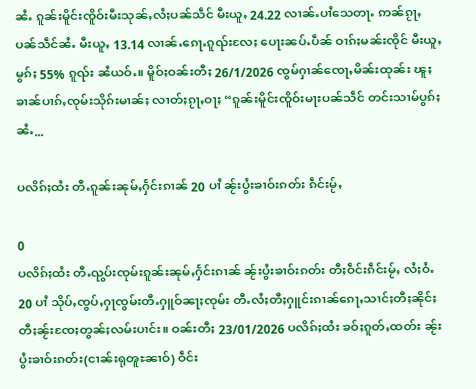ၼႆႉ ၵူၼ်းမိူင်းၸိူဝ်းမီးသုၼ်ႇလႆႈပၼ်သဵင် မီးယူႇ 24.22 လၢၼ်ႉပၢႆသေတႃႉ ဢၼ်ၵႂႃႇပၼ်သဵင်ၼႆႉ မီးယူႇ 13.14 လၢၼ်ႉၵေႃႉၵူၺ်းလႄႈ ပေႃးၼပ်ႉပဵၼ် ဝၢၵ်ႈမၼ်းၸိုင် မီးယူႇမွၵ်ႈ 55% ၵူၺ်း ၼႆယဝ်ႉ။ မိူဝ်ႈဝၼ်းတီႈ 26/1/2026 ၸွမ်ႁၢၼ်ၸေႃႇမိၼ်းထုၼ်း ၽူႈၶၢၼ်ပၢၵ်ႇၸုမ်းသိုၵ်းမၢၼ်ႈ လၢတ်ႈၵႂႃႇဝႃႈ “ၵူၼ်းမိူင်းၸိူဝ်းမႃးပၼ်သဵင် တင်းသၢမ်ပွၵ်ႈၼႆႉ...

ပလိၵ်ႈထႆး တီႉၵူၼ်းၼုမ်ႇႁႅင်းၵၢၼ် 20 ပၢႆ ၼႂ်းပွႆးၶၢဝ်းၵတ်း ၵဵင်းမႂ်ႇ

0
ပလိၵ်ႈထႆး တီႉၺွပ်းၸုမ်းၵူၼ်းၼုမ်ႇႁႅင်းၵၢၼ် ၼႂ်းပွႆးၶၢဝ်းၵတ်း တီႈဝဵင်းၵဵင်းမႂ်ႇ လႆႈဝႆႉ 20 ပၢႆ သိုပ်ႇၸွပ်ႇႁႃၸွမ်းတီႉႁူဝ်ၼႃႈၸုမ်း တီႉလႆႈတီႈႁူင်းၵၢၼ်ၵေႃႇသၢင်ႈတီႈၼိုင်ႈ တီႈၼႂ်းၸႄႈတွၼ်ႈလမ်းပၢင်း။ ဝၼ်းတီႈ 23/01/2026 ပလိၵ်ႈထႆး ၶဝ်ႈၵူတ်ႇထတ်း ၼႂ်းပွႆးၶၢဝ်းၵတ်း(ငၢၼ်းရုၻူႊၼၢဝ်) ဝဵင်း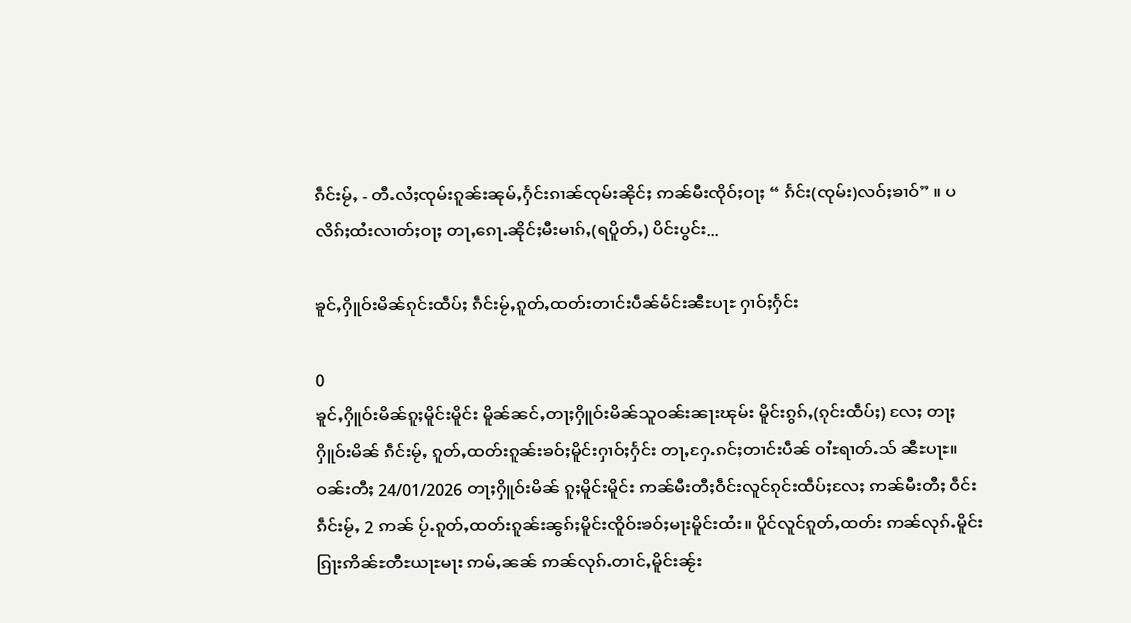ၵဵင်းမႂ်ႇ - တီႉလႆႈၸုမ်းၵူၼ်းၼုမ်ႇႁႅင်းၵၢၼ်ၸုမ်းၼိုင်ႈ ဢၼ်မီးၸိုဝ်ႈဝႃႈ “ ၵႅင်း(ၸုမ်း)လဝ်ႈၶၢဝ်” ။ ပလိၵ်ႈထႆးလၢတ်ႈဝႃႈ တႃႇၵေႃႉၼိုင်ႈမီးမၢၵ်ႇ(ရပိူတ်ႇ) ပိင်းပွင်း...

ၶူင်ႇႁိူဝ်းမိၼ်ၵုင်းထဵပ်ႈ ၵဵင်းမႂ်ႇၵူတ်ႇထတ်းတၢင်းပဵၼ်မႅင်းၼီႊပႃႊ ႁၢဝ်ႈႁႅင်း

0
ၶူင်ႇႁိူဝ်းမိၼ်ၵူႈမိူင်းမိူင်း မိူၼ်ၼင်ႇတႃႈႁိူဝ်းမိၼ်သူဝၼ်းၼႃးၽုမ်း မိူင်းၵွၵ်ႇ(ၵုင်းထဵပ်ႈ) လႄႈ တႃႈႁိူဝ်းမိၼ် ၵဵင်းမႂ်ႇ ၵူတ်ႇထတ်းၵူၼ်းၶဝ်ႈမိူင်းႁၢဝ်ႈႁႅင်း တႃႇႁႄႉၵင်ႈတၢင်းပဵၼ် ဝၢႆႊရၢတ်ႉသ် ၼီႊပႃႊ။ ဝၼ်းတီႈ 24/01/2026 တႃႈႁိူဝ်းမိၼ် ၵူႈမိူင်းမိူင်း ဢၼ်မီးတီႈဝဵင်းလူင်ၵုင်းထဵပ်ႈလႄႈ ဢၼ်မီးတီႈ ဝဵင်းၵဵင်းမႂ်ႇ 2 ဢၼ် ပႂ်ႉၵူတ်ႇထတ်းၵူၼ်းၼွၵ်ႈမိူင်းၸိူဝ်းၶဝ်ႈမႃးမိူင်းထႆး။ ပိူင်လူင်ၵူတ်ႇထတ်း ဢၼ်လုၵ်ႉမိူင်းၵြႃးဢိၼ်ႊတီႊယႃႊမႃး ဢမ်ႇၼၼ် ဢၼ်လုၵ်ႉတၢင်ႇမိူင်းၼႂ်း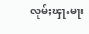လုမ်ႈၾႃႉမႃး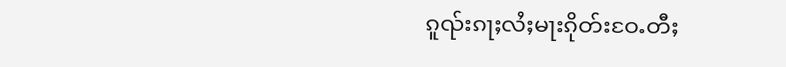ၵူၺ်းၵႃႈလႆႈမႃးၵိုတ်းဝႄႉတီႈ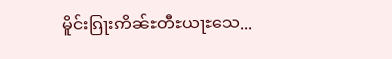မိူင်းၵြႃးဢိၼ်ႊတီႊယႃႊသေ...